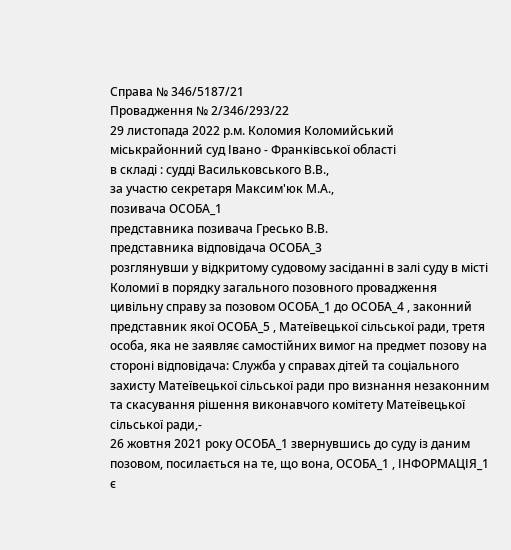Справа № 346/5187/21
Провадження № 2/346/293/22
29 листопада 2022 р.м. Коломия Коломийський міськрайонний суд Івано - Франківської області
в складі : судді Васильковського В.В.,
за участю секретаря Максим'юк М.А.,
позивача ОСОБА_1
представника позивача Гресько В.В.
представника відповідача ОСОБА_3
розглянувши у відкритому судовому засіданні в залі суду в місті Коломиї в порядку загального позовного провадження цивільну справу за позовом ОСОБА_1 до ОСОБА_4 , законний представник якої ОСОБА_5 , Матеївецької сільської ради, третя особа, яка не заявляє самостійних вимог на предмет позову на стороні відповідача: Служба у справах дітей та соціального захисту Матеївецької сільської ради про визнання незаконним та скасування рішення виконавчого комітету Матеївецької сільської ради,-
26 жовтня 2021 року ОСОБА_1 звернувшись до суду із даним позовом, посилається на те, що вона, ОСОБА_1 , ІНФОРМАЦІЯ_1 є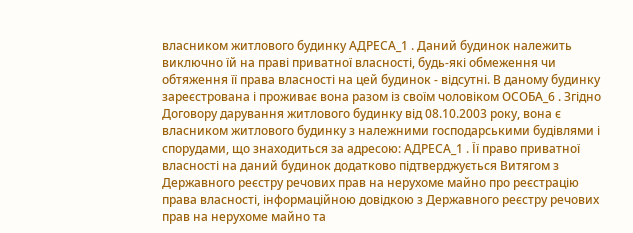власником житлового будинку АДРЕСА_1 . Даний будинок належить виключно їй на праві приватної власності, будь-які обмеження чи обтяження її права власності на цей будинок - відсутні. В даному будинку зареєстрована і проживає вона разом із своїм чоловіком ОСОБА_6 . Згідно Договору дарування житлового будинку від 08.10.2003 року, вона є власником житлового будинку з належними господарськими будівлями і спорудами, що знаходиться за адресою: АДРЕСА_1 . Її право приватної власності на даний будинок додатково підтверджується Витягом з Державного реєстру речових прав на нерухоме майно про реєстрацію права власності, інформаційною довідкою з Державного реєстру речових прав на нерухоме майно та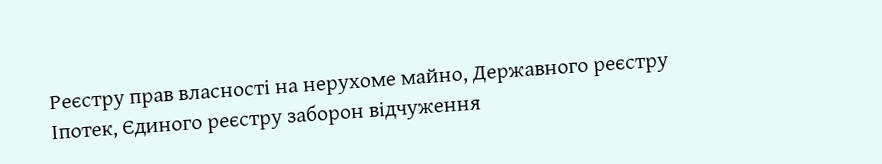Реєстру прав власності на нерухоме майно, Державного реєстру Іпотек, Єдиного реєстру заборон відчуження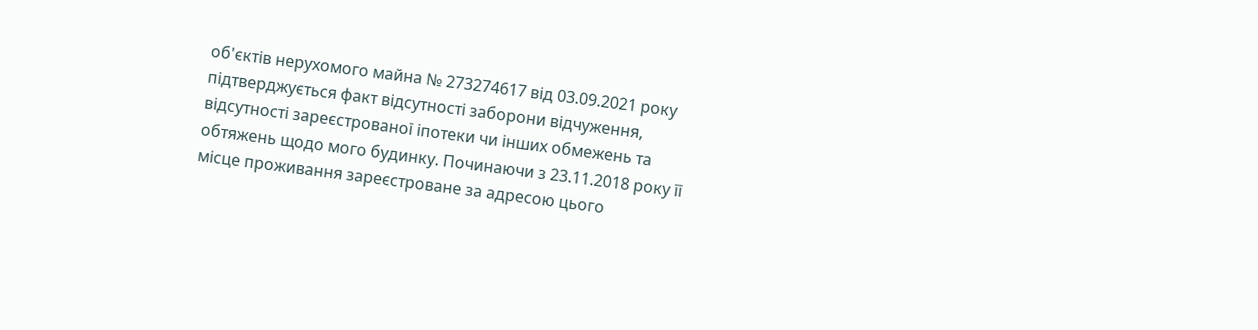об'єктів нерухомого майна № 273274617 від 03.09.2021 року підтверджується факт відсутності заборони відчуження, відсутності зареєстрованої іпотеки чи інших обмежень та обтяжень щодо мого будинку. Починаючи з 23.11.2018 року її місце проживання зареєстроване за адресою цього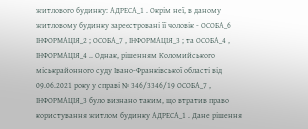житлового будинку: АДРЕСА_1 . Окрім неї, в даному житловому будинку зареєстровані її чоловік - ОСОБА_6 ІНФОРМАЦІЯ_2 ; ОСОБА_7 , ІНФОРМАЦІЯ_3 ; та ОСОБА_4 , ІНФОРМАЦІЯ_4 .. Однак, рішенням Коломийського міськрайонного суду Івано-Франківської області від 09.06.2021 року у справі № 346/3346/19 ОСОБА_7 , ІНФОРМАЦІЯ_3 було визнано таким, що втратив право користування житлом будинку АДРЕСА_1 . Дане рішення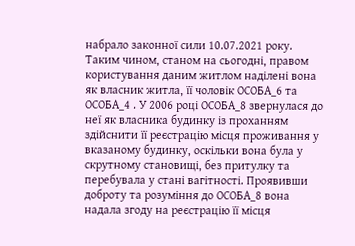набрало законної сили 10.07.2021 року. Таким чином, станом на сьогодні, правом користування даним житлом наділені вона як власник житла, її чоловік ОСОБА_6 та ОСОБА_4 . У 2006 році ОСОБА_8 звернулася до неї як власника будинку із проханням здійснити її реєстрацію місця проживання у вказаному будинку, оскільки вона була у скрутному становищі, без притулку та перебувала у стані вагітності. Проявивши доброту та розуміння до ОСОБА_8 вона надала згоду на реєстрацію її місця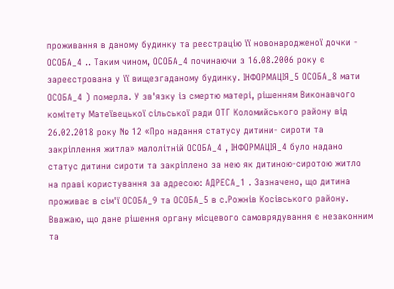проживання в даному будинку та реєстрацію її новонародженої дочки - ОСОБА_4 .. Таким чином, ОСОБА_4 починаючи з 16.08.2006 року є зареєстрована у її вищезгаданому будинку. ІНФОРМАЦІЯ_5 ОСОБА_8 мати ОСОБА_4 ) померла. У зв'язку із смертю матері, рішенням Виконавчого комітету Матеївецької сільської ради ОТГ Коломийського району від 26.02.2018 року № 12 «Про надання статусу дитини- сироти та закріплення житла» малолітній ОСОБА_4 , ІНФОРМАЦІЯ_4 було надано статус дитини сироти та закріплено за нею як дитиною-сиротою житло на праві користування за адресою: АДРЕСА_1 . Зазначено, що дитина проживає в сім'ї ОСОБА_9 та ОСОБА_5 в с.Рожнів Косівського району. Вважаю, що дане рішення органу місцевого самоврядування є незаконним та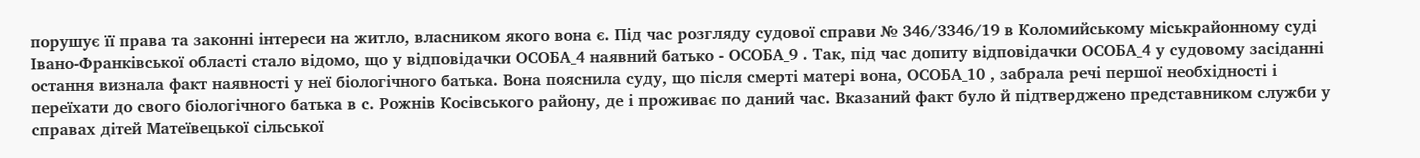порушує її права та законні інтереси на житло, власником якого вона є. Під час розгляду судової справи № 346/3346/19 в Коломийському міськрайонному суді Івано-Франківської області стало відомо, що у відповідачки ОСОБА_4 наявний батько - ОСОБА_9 . Так, під час допиту відповідачки ОСОБА_4 у судовому засіданні остання визнала факт наявності у неї біологічного батька. Вона пояснила суду, що після смерті матері вона, ОСОБА_10 , забрала речі першої необхідності і переїхати до свого біологічного батька в с. Рожнів Косівського району, де і проживає по даний час. Вказаний факт було й підтверджено представником служби у справах дітей Матеївецької сільської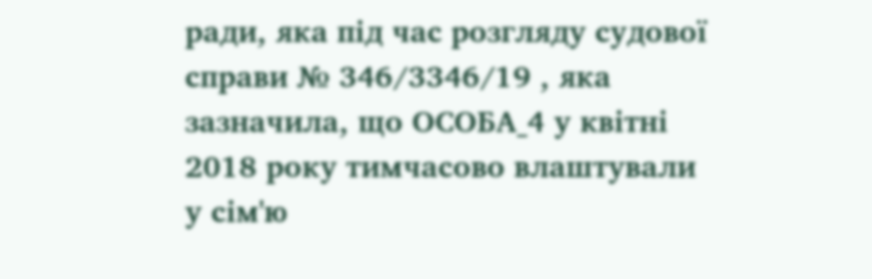ради, яка під час розгляду судової справи № 346/3346/19 , яка зазначила, що ОСОБА_4 у квітні 2018 року тимчасово влаштували у сім'ю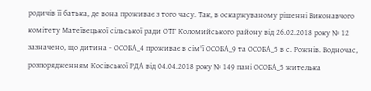родичів її батька, де вона проживає з того часу. Так, в оскаржуваному рішенні Виконавчого комітету Матеївецької сільської ради ОТГ Коломийського району від 26.02.2018 року № 12 зазначено, що дитина - ОСОБА_4 проживає в сім'ї ОСОБА_9 та ОСОБА_5 в с. Рожнів. Водночас, розпорядженням Косівської РДА від 04.04.2018 року № 149 пані ОСОБА_5 жителька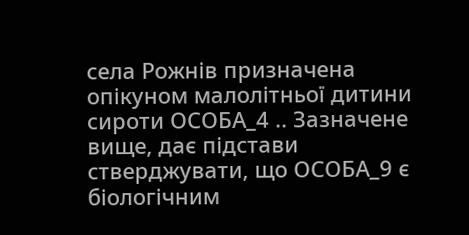села Рожнів призначена опікуном малолітньої дитини сироти ОСОБА_4 .. Зазначене вище, дає підстави стверджувати, що ОСОБА_9 є біологічним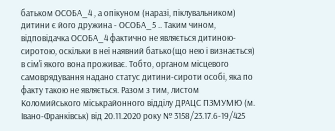батьком ОСОБА_4 , а опікуном (наразі, піклувальником) дитини є його дружина - ОСОБА_5 .. Таким чином, відповідачка ОСОБА_4 фактично не являється дитиною- сиротою, оскільки в неї наявний батько(що нею і визнається) в сім'ї якого вона проживає. Тобто, органом місцевого самоврядування надано статус дитини-сироти особі, яка по факту такою не являється. Разом з тим, листом Коломийського міськрайонного відділу ДРАЦС ПЗМУМЮ (м. Івано-Франківськ) від 20.11.2020 року № 3158/23.17.6-19/425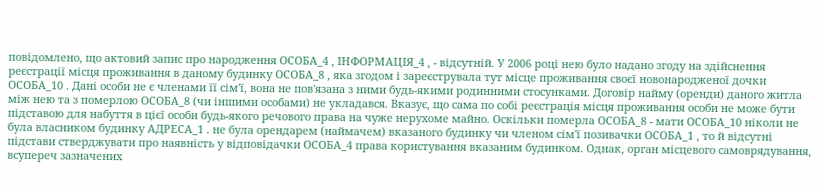повідомлено, що актовий запис про народження ОСОБА_4 , ІНФОРМАЦІЯ_4 , - відсутній. У 2006 році нею було надано згоду на здійснення реєстрації місця проживання в даному будинку ОСОБА_8 , яка згодом і зареєструвала тут місце проживання своєї новонародженої дочки ОСОБА_10 . Дані особи не є членами її сім'ї, вона не пов'язана з ними будь-якими родинними стосунками. Договір найму (оренди) даного житла між нею та з померлою ОСОБА_8 (чи іншими особами) не укладався. Вказує, що сама по собі реєстрація місця проживання особи не може бути підставою для набуття в цієї особи будь-якого речового права на чуже нерухоме майно. Оскільки померла ОСОБА_8 - мати ОСОБА_10 ніколи не була власником будинку АДРЕСА_1 . не була орендарем (наймачем) вказаного будинку чи членом сім'ї позивачки ОСОБА_1 , то й відсутні підстави стверджувати про наявність у відповідачки ОСОБА_4 права користування вказаним будинком. Однак, орган місцевого самоврядування, всупереч зазначених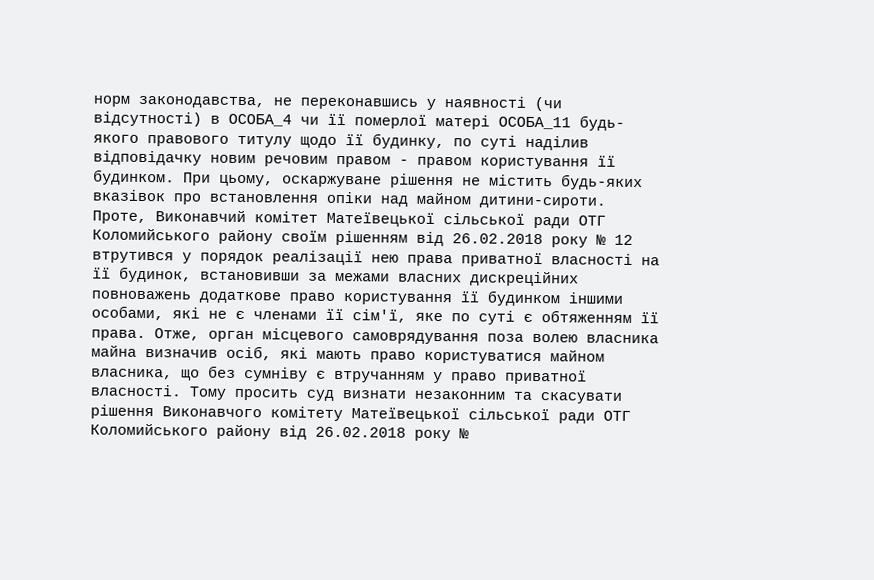норм законодавства, не переконавшись у наявності (чи відсутності) в ОСОБА_4 чи її померлої матері ОСОБА_11 будь-якого правового титулу щодо її будинку, по суті наділив відповідачку новим речовим правом - правом користування її будинком. При цьому, оскаржуване рішення не містить будь-яких вказівок про встановлення опіки над майном дитини-сироти. Проте, Виконавчий комітет Матеївецької сільської ради ОТГ Коломийського району своїм рішенням від 26.02.2018 року № 12 втрутився у порядок реалізації нею права приватної власності на її будинок, встановивши за межами власних дискреційних повноважень додаткове право користування її будинком іншими особами, які не є членами її сім'ї, яке по суті є обтяженням її права. Отже, орган місцевого самоврядування поза волею власника майна визначив осіб, які мають право користуватися майном власника, що без сумніву є втручанням у право приватної власності. Тому просить суд визнати незаконним та скасувати рішення Виконавчого комітету Матеївецької сільської ради ОТГ Коломийського району від 26.02.2018 року №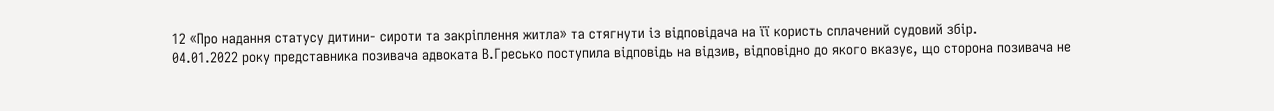12 «Про надання статусу дитини- сироти та закріплення житла» та стягнути із відповідача на її користь сплачений судовий збір.
04.01.2022 року представника позивача адвоката В.Гресько поступила відповідь на відзив, відповідно до якого вказує, що сторона позивача не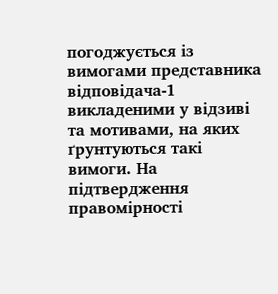погоджується із вимогами представника відповідача-1 викладеними у відзиві та мотивами, на яких ґрунтуються такі вимоги. На підтвердження правомірності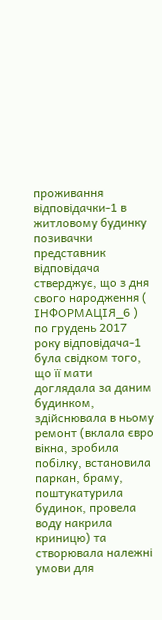проживання відповідачки-1 в житловому будинку позивачки представник відповідача стверджує, що з дня свого народження ( ІНФОРМАЦІЯ_6 ) по грудень 2017 року відповідача-1 була свідком того, що її мати доглядала за даним будинком, здійснювала в ньому ремонт (вклала євро вікна, зробила побілку, встановила паркан, браму, поштукатурила будинок, провела воду накрила криницю) та створювала належні умови для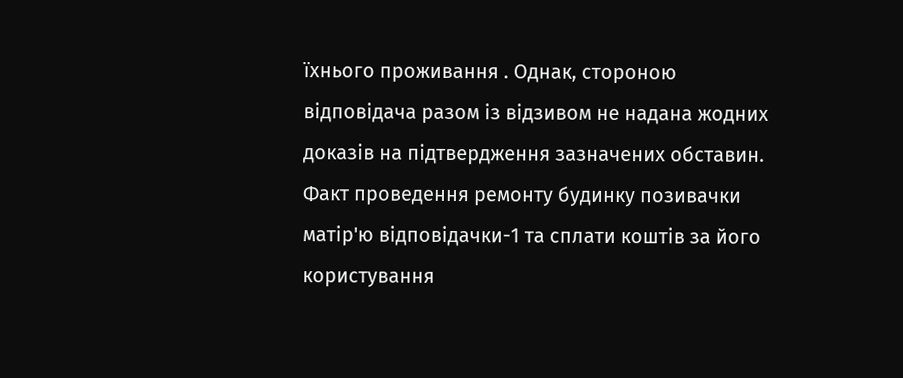їхнього проживання . Однак, стороною відповідача разом із відзивом не надана жодних доказів на підтвердження зазначених обставин. Факт проведення ремонту будинку позивачки матір'ю відповідачки-1 та сплати коштів за його користування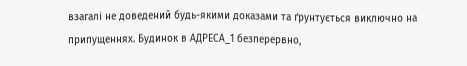взагалі не доведений будь-якими доказами та ґрунтується виключно на припущеннях. Будинок в АДРЕСА_1 безперервно,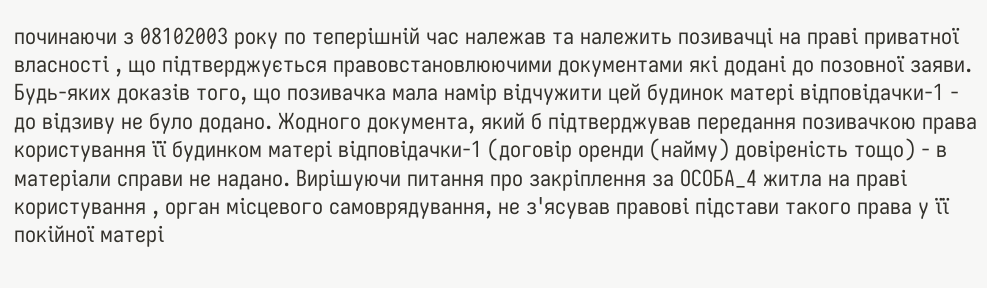починаючи з 08102003 року по теперішній час належав та належить позивачці на праві приватної власності , що підтверджується правовстановлюючими документами які додані до позовної заяви. Будь-яких доказів того, що позивачка мала намір відчужити цей будинок матері відповідачки-1 - до відзиву не було додано. Жодного документа, який б підтверджував передання позивачкою права користування її будинком матері відповідачки-1 (договір оренди (найму) довіреність тощо) - в матеріали справи не надано. Вирішуючи питання про закріплення за ОСОБА_4 житла на праві користування , орган місцевого самоврядування, не з'ясував правові підстави такого права у її покійної матері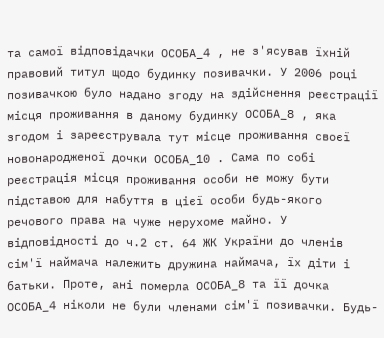та самої відповідачки ОСОБА_4 , не з'ясував їхній правовий титул щодо будинку позивачки. У 2006 році позивачкою було надано згоду на здійснення реєстрації місця проживання в даному будинку ОСОБА_8 , яка згодом і зареєструвала тут місце проживання своєї новонародженої дочки ОСОБА_10 . Сама по собі реєстрація місця проживання особи не можу бути підставою для набуття в цієї особи будь-якого речового права на чуже нерухоме майно. У відповідності до ч.2 ст. 64 ЖК України до членів сім'ї наймача належить дружина наймача, їх діти і батьки. Проте, ані померла ОСОБА_8 та її дочка ОСОБА_4 ніколи не були членами сім'ї позивачки. Будь-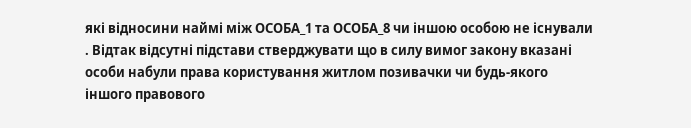які відносини наймі між ОСОБА_1 та ОСОБА_8 чи іншою особою не існували . Відтак відсутні підстави стверджувати що в силу вимог закону вказані особи набули права користування житлом позивачки чи будь-якого іншого правового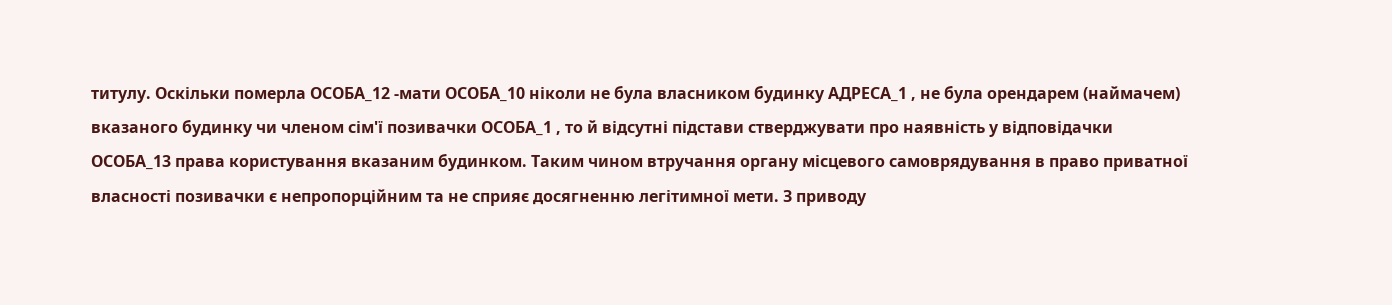титулу. Оскільки померла ОСОБА_12 -мати ОСОБА_10 ніколи не була власником будинку АДРЕСА_1 , не була орендарем (наймачем) вказаного будинку чи членом сім'ї позивачки ОСОБА_1 , то й відсутні підстави стверджувати про наявність у відповідачки ОСОБА_13 права користування вказаним будинком. Таким чином втручання органу місцевого самоврядування в право приватної власності позивачки є непропорційним та не сприяє досягненню легітимної мети. З приводу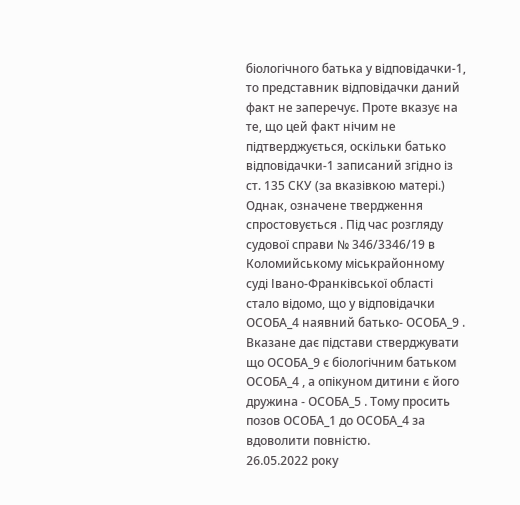біологічного батька у відповідачки-1, то представник відповідачки даний факт не заперечує. Проте вказує на те, що цей факт нічим не підтверджується, оскільки батько відповідачки-1 записаний згідно із ст. 135 СКУ (за вказівкою матері.) Однак, означене твердження спростовується . Під час розгляду судової справи № 346/3346/19 в Коломийському міськрайонному суді Івано-Франківської області стало відомо, що у відповідачки ОСОБА_4 наявний батько- ОСОБА_9 . Вказане дає підстави стверджувати що ОСОБА_9 є біологічним батьком ОСОБА_4 , а опікуном дитини є його дружина - ОСОБА_5 . Тому просить позов ОСОБА_1 до ОСОБА_4 за вдоволити повністю.
26.05.2022 року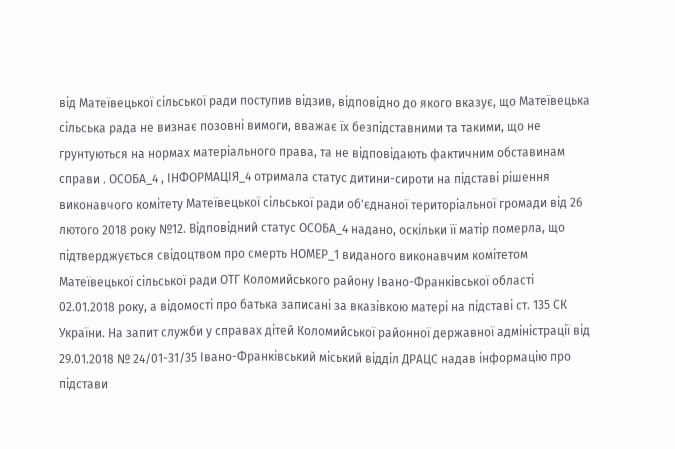від Матеївецької сільської ради поступив відзив, відповідно до якого вказує, що Матеївецька сільська рада не визнає позовні вимоги, вважає їх безпідставними та такими, що не грунтуються на нормах матеріального права, та не відповідають фактичним обставинам справи . ОСОБА_4 , ІНФОРМАЦІЯ_4 отримала статус дитини-сироти на підставі рішення виконавчого комітету Матеївецької сільської ради об'єднаної територіальної громади від 26 лютого 2018 року №12. Відповідний статус ОСОБА_4 надано, оскільки її матір померла, що підтверджується свідоцтвом про смерть НОМЕР_1 виданого виконавчим комітетом Матеївецької сільської ради ОТГ Коломийського району Івано-Франківської області 02.01.2018 року, а відомості про батька записані за вказівкою матері на підставі ст. 135 СК України. На запит служби у справах дітей Коломийської районної державної адміністрації від 29.01.2018 № 24/01-31/35 Івано-Франківський міський відділ ДРАЦС надав інформацію про підстави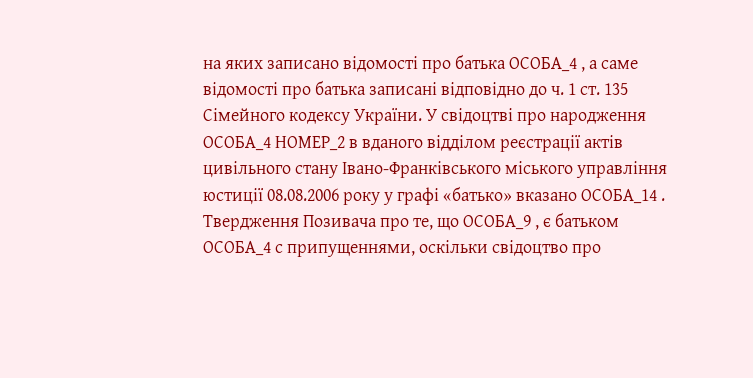на яких записано відомості про батька ОСОБА_4 , а саме відомості про батька записані відповідно до ч. 1 ст. 135 Сімейного кодексу України. У свідоцтві про народження ОСОБА_4 НОМЕР_2 в вданого відділом реєстрації актів цивільного стану Івано-Франківського міського управління юстиції 08.08.2006 року у графі «батько» вказано ОСОБА_14 . Твердження Позивача про те, що ОСОБА_9 , є батьком ОСОБА_4 с припущеннями, оскільки свідоцтво про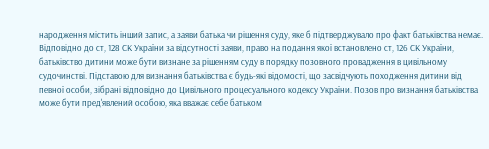народження містить інший запис, а заяви батька чи рішення суду, яке б підтверджувало про факт батьківства немає. Відповідно до ст, 128 СК України за відсутності заяви, право на подання якої встановлено ст, 126 СК України, батьківство дитини може бути визнане за рішенням суду в порядку позовного провадження в цивільному судочинстві. Підставою для визнання батьківства є будь-які відомості, що засвідчують походження дитини від певної особи, зібрані відповідно до Цивільного процесуального кодексу України. Позов про визнання батьківства може бути пред'явлений особою, яка вважає себе батьком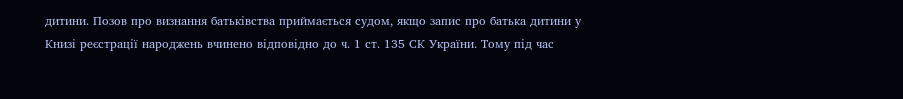дитини. Позов про визнання батьківства приймається судом, якщо запис про батька дитини у Книзі реєстрації народжень вчинено відповідно до ч. 1 ст. 135 СК України. Тому під час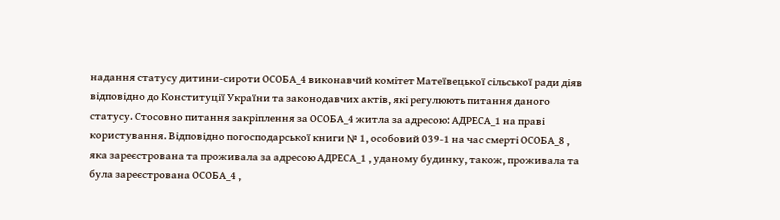надання статусу дитини-сироти ОСОБА_4 виконавчий комітет Матеївецької сільської ради діяв відповідно до Конституції України та законодавчих актів, які регулюють питання даного статусу. Стосовно питання закріплення за ОСОБА_4 житла за адресою: АДРЕСА_1 на праві користування. Відповідно погосподарської книги № 1, особовий 039-1 на час смерті ОСОБА_8 , яка зареєстрована та проживала за адресою АДРЕСА_1 , уданому будинку, також, проживала та була зареєстрована ОСОБА_4 ,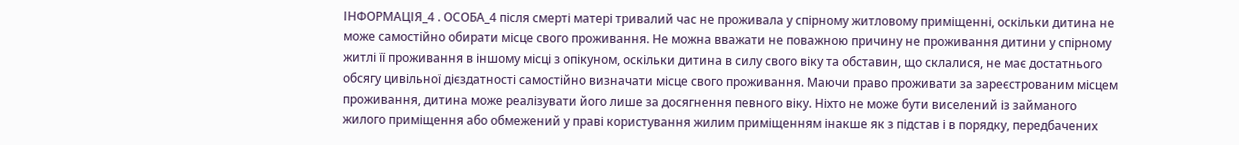ІНФОРМАЦІЯ_4 . ОСОБА_4 після смерті матері тривалий час не проживала у спірному житловому приміщенні, оскільки дитина не може самостійно обирати місце свого проживання. Не можна вважати не поважною причину не проживання дитини у спірному житлі її проживання в іншому місці з опікуном, оскільки дитина в силу свого віку та обставин, що склалися, не має достатнього обсягу цивільної дієздатності самостійно визначати місце свого проживання. Маючи право проживати за зареєстрованим місцем проживання, дитина може реалізувати його лише за досягнення певного віку. Ніхто не може бути виселений із займаного жилого приміщення або обмежений у праві користування жилим приміщенням інакше як з підстав і в порядку, передбачених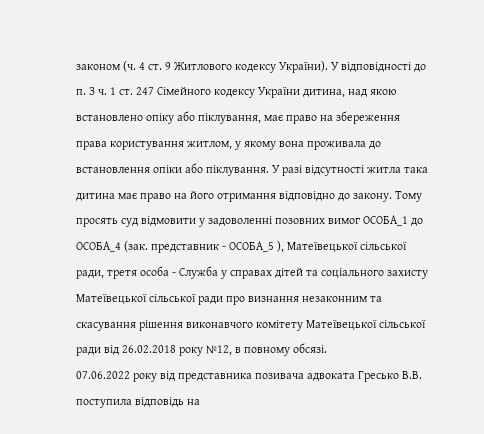законом (ч. 4 ст. 9 Житлового кодексу України). У відповідності до п. З ч. 1 ст. 247 Сімейного кодексу України дитина, над якою встановлено опіку або піклування, має право на збереження права користування житлом, у якому вона проживала до встановлення опіки або піклування. У разі відсутності житла така дитина має право на його отримання відповідно до закону. Тому просять суд відмовити у задоволенні позовних вимог ОСОБА_1 до ОСОБА_4 (зак. представник - ОСОБА_5 ), Матеївецької сільської ради, третя особа - Служба у справах дітей та соціального захисту Матеївецької сільської ради про визнання незаконним та скасування рішення виконавчого комітету Матеївецької сільської ради від 26.02.2018 року №12, в повному обсязі.
07.06.2022 року від представника позивача адвоката Гресько В.В. поступила відповідь на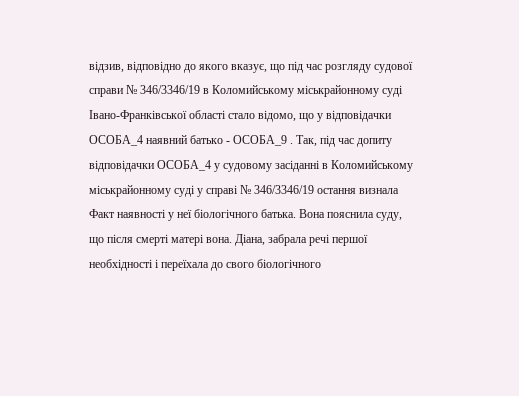відзив, відповідно до якого вказує, що під час розгляду судової справи № 346/3346/19 в Коломийському міськрайонному суді Івано-Франківської області стало відомо, що у відповідачки ОСОБА_4 наявний батько - ОСОБА_9 . Так, під час допиту відповідачки ОСОБА_4 у судовому засіданні в Коломийському міськрайонному суді у справі № 346/3346/19 остання визнала Факт наявності у неї біологічного батька. Вона пояснила суду, що після смерті матері вона. Діана, забрала речі першої необхідності і переїхала до свого біологічного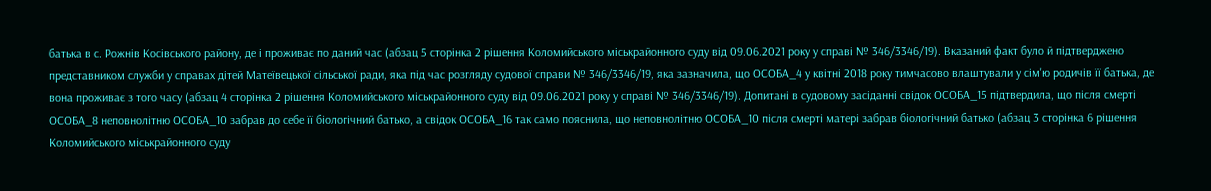батька в с. Рожнів Косівського району, де і проживає по даний час (абзац 5 сторінка 2 рішення Коломийського міськрайонного суду від 09.06.2021 року у справі № 346/3346/19). Вказаний факт було й підтверджено представником служби у справах дітей Матеївецької сільської ради, яка під час розгляду судової справи № 346/3346/19, яка зазначила, що ОСОБА_4 у квітні 2018 року тимчасово влаштували у сім'ю родичів її батька, де вона проживає з того часу (абзац 4 сторінка 2 рішення Коломийського міськрайонного суду від 09.06.2021 року у справі № 346/3346/19). Допитані в судовому засіданні свідок ОСОБА_15 підтвердила, що після смерті ОСОБА_8 неповнолітню ОСОБА_10 забрав до себе її біологічний батько, а свідок ОСОБА_16 так само пояснила, що неповнолітню ОСОБА_10 після смерті матері забрав біологічний батько (абзац 3 сторінка 6 рішення Коломийського міськрайонного суду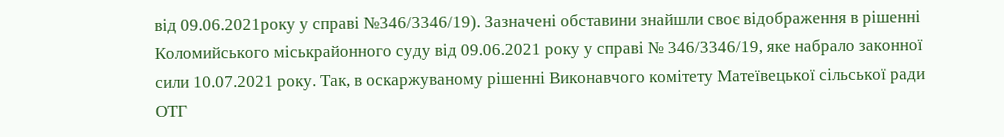від 09.06.2021року у справі №346/3346/19). Зазначені обставини знайшли своє відображення в рішенні Коломийського міськрайонного суду від 09.06.2021 року у справі № 346/3346/19, яке набрало законної сили 10.07.2021 року. Так, в оскаржуваному рішенні Виконавчого комітету Матеївецької сільської ради ОТГ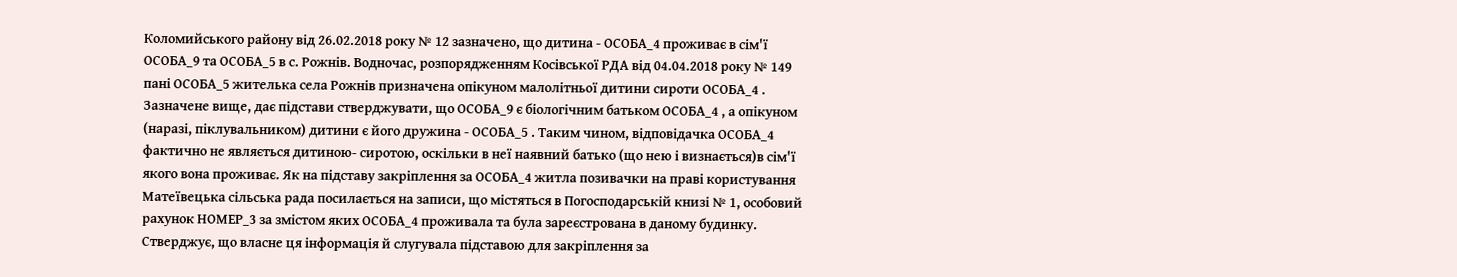Коломийського району від 26.02.2018 року № 12 зазначено, що дитина - ОСОБА_4 проживає в сім'ї ОСОБА_9 та ОСОБА_5 в с. Рожнів. Водночас, розпорядженням Косівської РДА від 04.04.2018 року № 149 пані ОСОБА_5 жителька села Рожнів призначена опікуном малолітньої дитини сироти ОСОБА_4 . Зазначене вище, дає підстави стверджувати, що ОСОБА_9 є біологічним батьком ОСОБА_4 , а опікуном (наразі, піклувальником) дитини є його дружина - ОСОБА_5 . Таким чином, відповідачка ОСОБА_4 фактично не являється дитиною- сиротою, оскільки в неї наявний батько (що нею і визнається)в сім'ї якого вона проживає. Як на підставу закріплення за ОСОБА_4 житла позивачки на праві користування Матеївецька сільська рада посилається на записи, що містяться в Погосподарській книзі № 1, особовий рахунок НОМЕР_3 за змістом яких ОСОБА_4 проживала та була зареєстрована в даному будинку. Стверджує, що власне ця інформація й слугувала підставою для закріплення за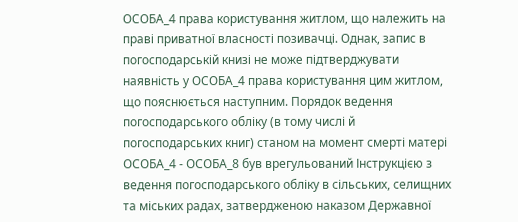ОСОБА_4 права користування житлом, що належить на праві приватної власності позивачці. Однак, запис в погосподарській книзі не може підтверджувати наявність у ОСОБА_4 права користування цим житлом, що пояснюється наступним. Порядок ведення погосподарського обліку (в тому числі й погосподарських книг) станом на момент смерті матері ОСОБА_4 - ОСОБА_8 був врегульований Інструкцією з ведення погосподарського обліку в сільських, селищних та міських радах, затвердженою наказом Державної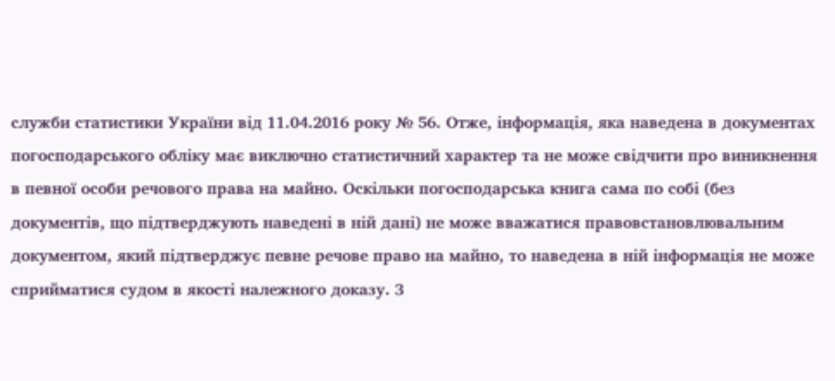служби статистики України від 11.04.2016 року № 56. Отже, інформація, яка наведена в документах погосподарського обліку має виключно статистичний характер та не може свідчити про виникнення в певної особи речового права на майно. Оскільки погосподарська книга сама по собі (без документів, що підтверджують наведені в ній дані) не може вважатися правовстановлювальним документом, який підтверджує певне речове право на майно, то наведена в ній інформація не може сприйматися судом в якості належного доказу. З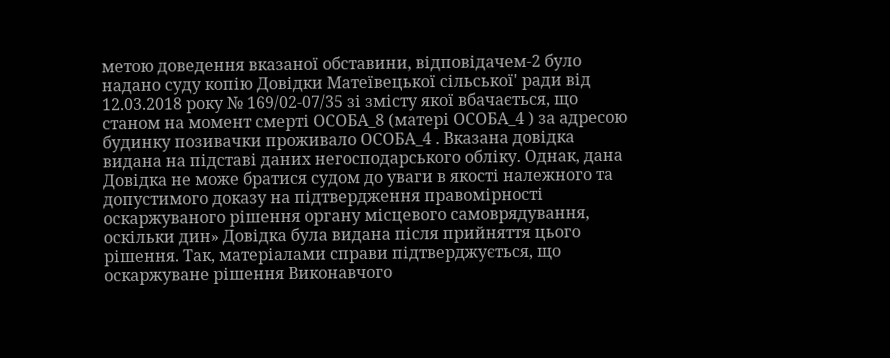метою доведення вказаної обставини, відповідачем-2 було надано суду копію Довідки Матеївецької сільської' ради від 12.03.2018 року № 169/02-07/35 зі змісту якої вбачається, що станом на момент смерті ОСОБА_8 (матері ОСОБА_4 ) за адресою будинку позивачки проживало ОСОБА_4 . Вказана довідка видана на підставі даних негосподарського обліку. Однак, дана Довідка не може братися судом до уваги в якості належного та допустимого доказу на підтвердження правомірності оскаржуваного рішення органу місцевого самоврядування, оскільки дин» Довідка була видана після прийняття цього рішення. Так, матеріалами справи підтверджується, що оскаржуване рішення Виконавчого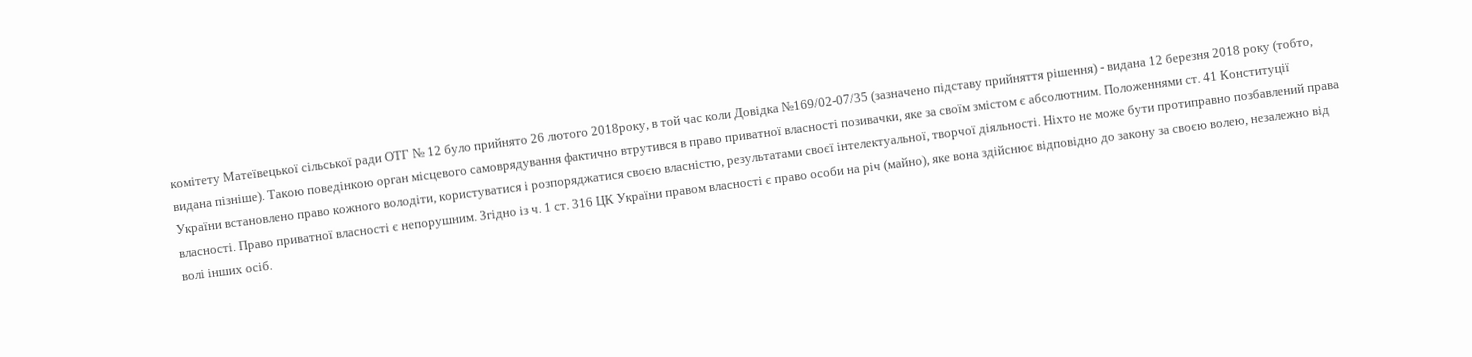комітету Матеївецької сільської ради ОТГ № 12 було прийнято 26 лютого 2018року, в той час коли Довідка №169/02-07/35 (зазначено підставу прийняття рішення) - видана 12 березня 2018 року (тобто, видана пізніше). Такою поведінкою орган місцевого самоврядування фактично втрутився в право приватної власності позивачки, яке за своїм змістом є абсолютним. Положеннями ст. 41 Конституції України встановлено право кожного володіти, користуватися і розпоряджатися своєю власністю, результатами своєї інтелектуальної, творчої діяльності. Ніхто не може бути протиправно позбавлений права власності. Право приватної власності є непорушним. Згідно із ч. 1 ст. 316 ЦК України правом власності є право особи на річ (майно), яке вона здійснює відповідно до закону за своєю волею, незалежно від волі інших осіб.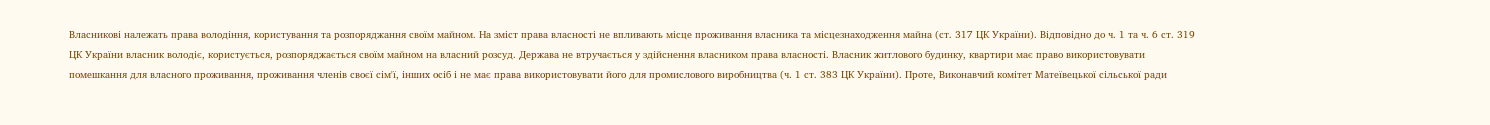Власникові належать права володіння, користування та розпоряджання своїм майном. На зміст права власності не впливають місце проживання власника та місцезнаходження майна (ст. 317 ЦК України). Відповідно до ч. 1 та ч. 6 ст. 319 ЦК України власник володіє, користується, розпоряджається своїм майном на власний розсуд. Держава не втручається у здійснення власником права власності. Власник житлового будинку, квартири має право використовувати помешкання для власного проживання, проживання членів своєї сім'ї, інших осіб і не має права використовувати його для промислового виробництва (ч. 1 ст. 383 ЦК України). Проте, Виконавчий комітет Матеївецької сільської ради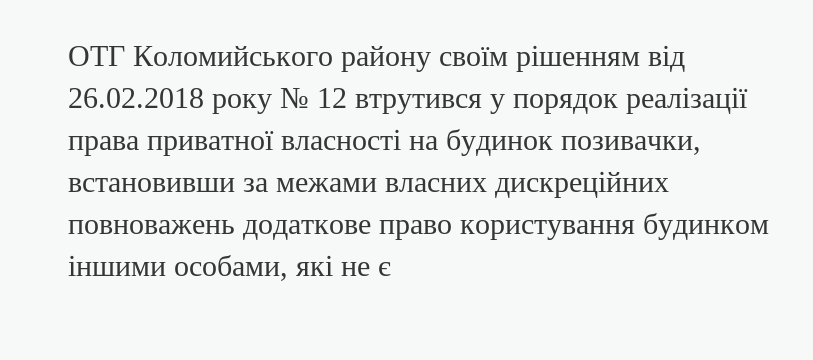ОТГ Коломийського району своїм рішенням від 26.02.2018 року № 12 втрутився у порядок реалізації права приватної власності на будинок позивачки, встановивши за межами власних дискреційних повноважень додаткове право користування будинком іншими особами, які не є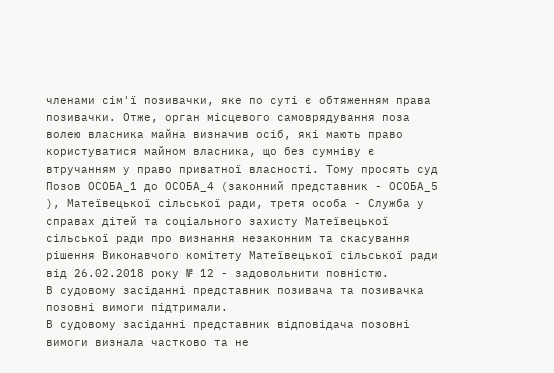членами сім'ї позивачки, яке по суті є обтяженням права позивачки. Отже, орган місцевого самоврядування поза волею власника майна визначив осіб, які мають право користуватися майном власника, що без сумніву є втручанням у право приватної власності. Тому просять суд Позов ОСОБА_1 до ОСОБА_4 (законний представник - ОСОБА_5 ), Матеївецької сільської ради, третя особа - Служба у справах дітей та соціального захисту Матеївецької сільської ради про визнання незаконним та скасування рішення Виконавчого комітету Матеївецької сільської ради від 26.02.2018 року № 12 - задовольнити повністю.
В судовому засіданні представник позивача та позивачка позовні вимоги підтримали.
В судовому засіданні представник відповідача позовні вимоги визнала частково та не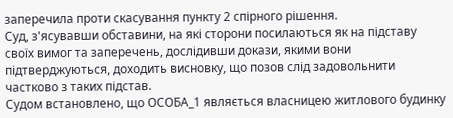заперечила проти скасування пункту 2 спірного рішення.
Суд, з'ясувавши обставини, на які сторони посилаються як на підставу своїх вимог та заперечень, дослідивши докази, якими вони підтверджуються, доходить висновку, що позов слід задовольнити частково з таких підстав.
Судом встановлено, що ОСОБА_1 являється власницею житлового будинку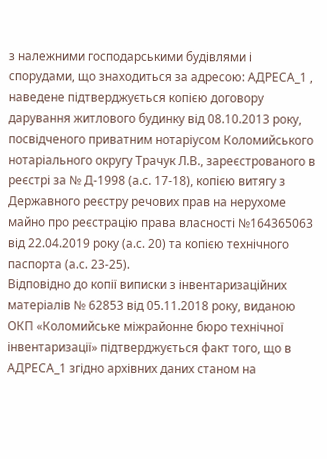з належними господарськими будівлями і спорудами, що знаходиться за адресою: АДРЕСА_1 , наведене підтверджується копією договору дарування житлового будинку від 08.10.2013 року, посвідченого приватним нотаріусом Коломийського нотаріального округу Трачук Л.В., зареєстрованого в реєстрі за № Д-1998 (а.с. 17-18), копією витягу з Державного реєстру речових прав на нерухоме майно про реєстрацію права власності №164365063 від 22.04.2019 року (а.с. 20) та копією технічного паспорта (а.с. 23-25).
Відповідно до копії виписки з інвентаризаційних матеріалів № 62853 від 05.11.2018 року, виданою ОКП «Коломийське міжрайонне бюро технічної інвентаризації» підтверджується факт того, що в АДРЕСА_1 згідно архівних даних станом на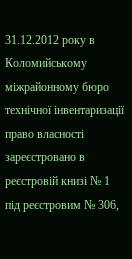31.12.2012 року в Коломийському міжрайонному бюро технічної інвентаризації право власності зареєстровано в реєстровій книзі № 1 під реєстровим № 306,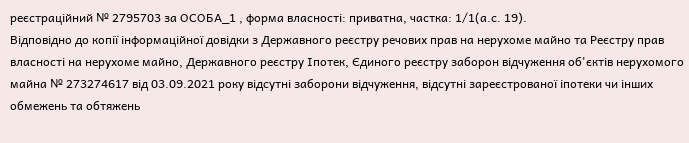реєстраційний № 2795703 за ОСОБА_1 , форма власності: приватна, частка: 1/1(а.с. 19).
Відповідно до копії інформаційної довідки з Державного реєстру речових прав на нерухоме майно та Реєстру прав власності на нерухоме майно, Державного реєстру Іпотек, Єдиного реєстру заборон відчуження об'єктів нерухомого майна № 273274617 від 03.09.2021 року відсутні заборони відчуження, відсутні зареєстрованої іпотеки чи інших обмежень та обтяжень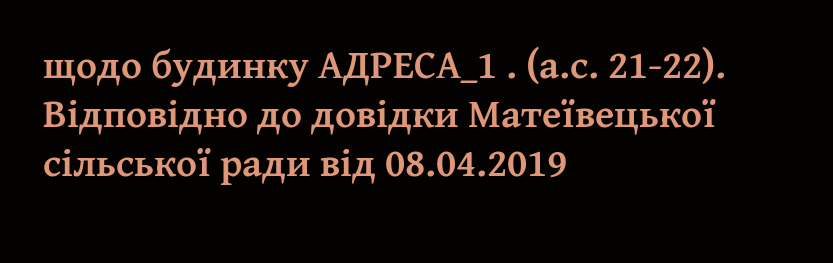щодо будинку АДРЕСА_1 . (а.с. 21-22).
Відповідно до довідки Матеївецької сільської ради від 08.04.2019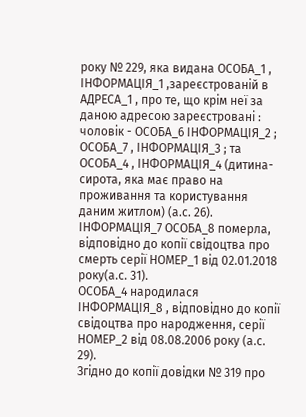року № 229, яка видана ОСОБА_1 , ІНФОРМАЦІЯ_1 ,зареєстрованій в АДРЕСА_1 , про те, що крім неї за даною адресою зареєстровані : чоловік - ОСОБА_6 ІНФОРМАЦІЯ_2 ; ОСОБА_7 , ІНФОРМАЦІЯ_3 ; та ОСОБА_4 , ІНФОРМАЦІЯ_4 (дитина-сирота, яка має право на проживання та користування даним житлом) (а.с. 26).
ІНФОРМАЦІЯ_7 ОСОБА_8 померла, відповідно до копії свідоцтва про смерть серії НОМЕР_1 від 02.01.2018 року(а.с. 31).
ОСОБА_4 народилася ІНФОРМАЦІЯ_8 , відповідно до копії свідоцтва про народження, серії НОМЕР_2 від 08.08.2006 року (а.с. 29).
Згідно до копії довідки № 319 про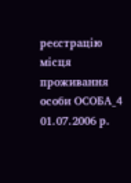реєстрацію місця проживання особи ОСОБА_4 01.07.2006 р.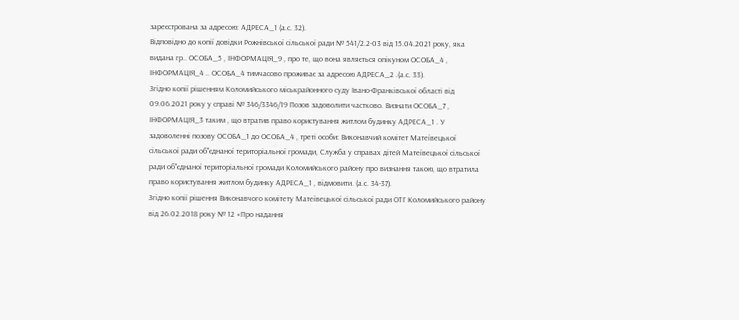зареєстрована за адресою: АДРЕСА_1 (а.с. 32).
Відповідно до копії довідки Рожнівської сільської ради № 541/2.2-03 від 15.04.2021 року, яка видана гр.. ОСОБА_5 , ІНФОРМАЦІЯ_9 , про те, що вона являється опікуном ОСОБА_4 , ІНФОРМАЦІЯ_4 .. ОСОБА_4 тимчасово проживає за адресою АДРЕСА_2 .(а.с. 33).
Згідно копії рішенням Коломийського міськрайонного суду Івано-Франківської області від 09.06.2021 року у справі № 346/3346/19 Позов задоволити частково. Визнати ОСОБА_7 , ІНФОРМАЦІЯ_3 таким , що втратив право користування житлом будинку АДРЕСА_1 . У задоволенні позову ОСОБА_1 до ОСОБА_4 , треті особи: Виконавчий комітет Матеївецької сільської ради об"єднаної територіальної громади, Служба у справах дітей Матеївецької сільської ради об"єднаної територіальної громади Коломийського району про визнання такою, що втратила право користування житлом будинку АДРЕСА_1 , відмовити. (а.с. 34-37).
Згідно копії рішення Виконавчого комітету Матеївецької сільської ради ОТГ Коломийського району від 26.02.2018 року № 12 «Про надання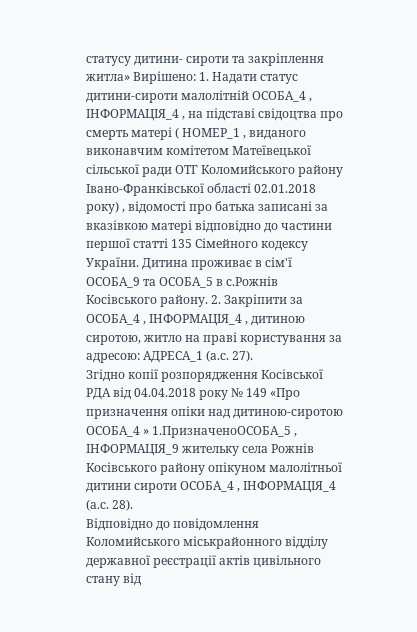статусу дитини- сироти та закріплення житла» Вирішено: 1. Надати статус дитини-сироти малолітній ОСОБА_4 , ІНФОРМАЦІЯ_4 , на підставі свідоцтва про смерть матері ( НОМЕР_1 , виданого виконавчим комітетом Матеївецької сільської ради ОТГ Коломийського району Івано-Франківської області 02.01.2018 року) , відомості про батька записані за вказівкою матері відповідно до частини першої статті 135 Сімейного кодексу України. Дитина проживає в сім'ї ОСОБА_9 та ОСОБА_5 в с.Рожнів Косівського району. 2. Закріпити за ОСОБА_4 , ІНФОРМАЦІЯ_4 , дитиною сиротою, житло на праві користування за адресою: АДРЕСА_1 (а.с. 27).
Згідно копії розпорядження Косівської РДА від 04.04.2018 року № 149 «Про призначення опіки над дитиною-сиротою ОСОБА_4 » 1.ПризначеноОСОБА_5 , ІНФОРМАЦІЯ_9 жительку села Рожнів Косівського району опікуном малолітньої дитини сироти ОСОБА_4 , ІНФОРМАЦІЯ_4 (а.с. 28).
Відповідно до повідомлення Коломийського міськрайонного відділу державної реєстрації актів цивільного стану від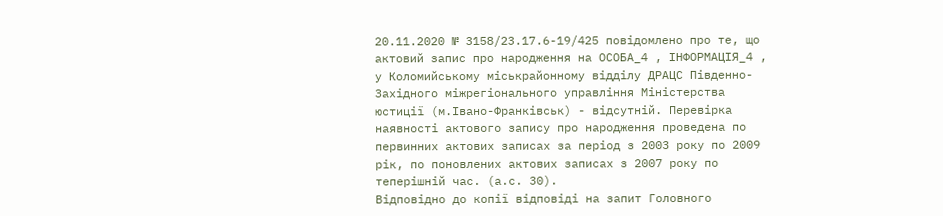20.11.2020 № 3158/23.17.6-19/425 повідомлено про те, що актовий запис про народження на ОСОБА_4 , ІНФОРМАЦІЯ_4 , у Коломийському міськрайонному відділу ДРАЦС Південно-Західного міжрегіонального управління Міністерства юстиції (м.Івано-Франківськ) - відсутній. Перевірка наявності актового запису про народження проведена по первинних актових записах за період з 2003 року по 2009 рік, по поновлених актових записах з 2007 року по теперішній час. (а.с. 30).
Відповідно до копії відповіді на запит Головного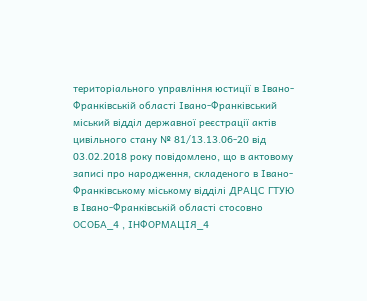територіального управління юстиції в Івано-Франківській області Івано-Франківський міський відділ державної реєстрації актів цивільного стану № 81/13.13.06-20 від 03.02.2018 року повідомлено, що в актовому записі про народження, складеного в Івано-Франківському міському відділі ДРАЦС ГТУЮ в Івано-Франківській області стосовно ОСОБА_4 , ІНФОРМАЦІЯ_4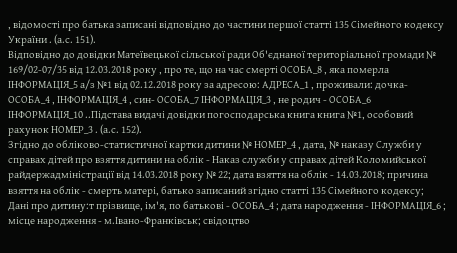, відомості про батька записані відповідно до частини першої статті 135 Сімейного кодексу України . (а.с. 151).
Відповідно до довідки Матеївецької сільської ради Об'єднаної територіальної громади № 169/02-07/35 від 12.03.2018 року , про те, що на час смерті ОСОБА_8 , яка померла ІНФОРМАЦІЯ_5 а/з №1 від 02.12.2018 року за адресою: АДРЕСА_1 , проживали: дочка- ОСОБА_4 , ІНФОРМАЦІЯ_4 , син- ОСОБА_7 ІНФОРМАЦІЯ_3 , не родич - ОСОБА_6 ІНФОРМАЦІЯ_10 ..Підстава видачі довідки погосподарська книга книга №1, особовий рахунок НОМЕР_3 . (а.с. 152).
Згідно до обліково-статистичної картки дитини № НОМЕР_4 , дата, № наказу Служби у справах дітей про взяття дитини на облік - Наказ служби у справах дітей Коломийської райдержадміністрації від 14.03.2018 року № 22; дата взяття на облік - 14.03.2018; причина взяття на облік - смерть матері, батько записаний згідно статті 135 Сімейного кодексу; Дані про дитину:т прізвище, ім'я, по батькові - ОСОБА_4 ; дата народження - ІНФОРМАЦІЯ_6 ; місце народження - м.Івано-Франківськ; свідоцтво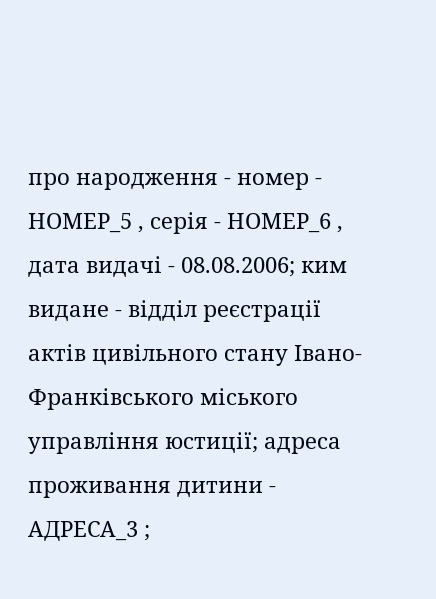про народження - номер - НОМЕР_5 , серія - НОМЕР_6 , дата видачі - 08.08.2006; ким видане - відділ реєстрації актів цивільного стану Івано-Франківського міського управління юстиції; адреса проживання дитини - АДРЕСА_3 ;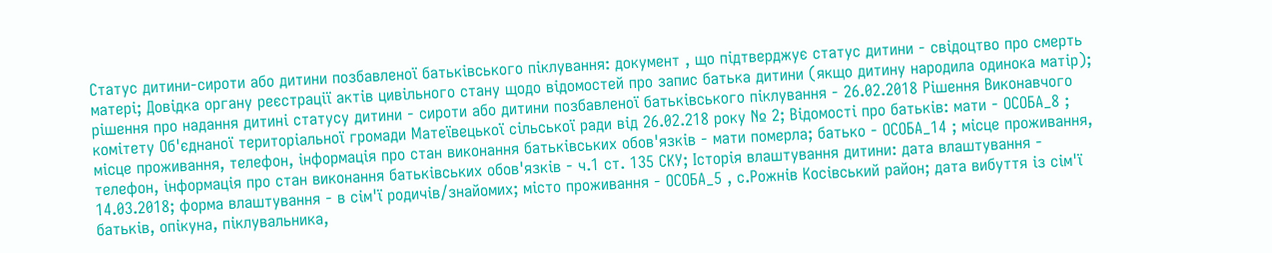Статус дитини-сироти або дитини позбавленої батьківського піклування: документ , що підтверджує статус дитини - свідоцтво про смерть матері; Довідка органу реєстрації актів цивільного стану щодо відомостей про запис батька дитини (якщо дитину народила одинока матір); рішення про надання дитині статусу дитини - сироти або дитини позбавленої батьківського піклування - 26.02.2018 Рішення Виконавчого комітету Об'єднаної територіальної громади Матеївецької сільської ради від 26.02.218 року № 2; Відомості про батьків: мати - ОСОБА_8 ; місце проживання, телефон, інформація про стан виконання батьківських обов'язків - мати померла; батько - ОСОБА_14 ; місце проживання, телефон, інформація про стан виконання батьківських обов'язків - ч.1 ст. 135 СКУ; Історія влаштування дитини: дата влаштування - 14.03.2018; форма влаштування - в сім'ї родичів/знайомих; місто проживання - ОСОБА_5 , с.Рожнів Косівський район; дата вибуття із сім'ї батьків, опікуна, піклувальника,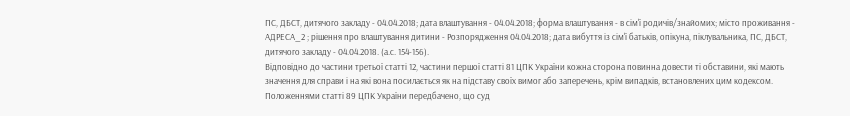ПС, ДБСТ, дитячого закладу - 04.04.2018; дата влаштування - 04.04.2018; форма влаштування - в сім'ї родичів/знайомих; місто проживання - АДРЕСА_2 ; рішення про влаштування дитини - Розпорядження 04.04.2018; дата вибуття із сім'ї батьків, опікуна, піклувальника, ПС, ДБСТ, дитячого закладу - 04.04.2018. (а.с. 154-156).
Відповідно до частини третьої статті 12, частини першої статті 81 ЦПК України кожна сторона повинна довести ті обставини, які мають значення для справи і на які вона посилається як на підставу своїх вимог або заперечень, крім випадків, встановлених цим кодексом.
Положеннями статті 89 ЦПК України передбачено, що суд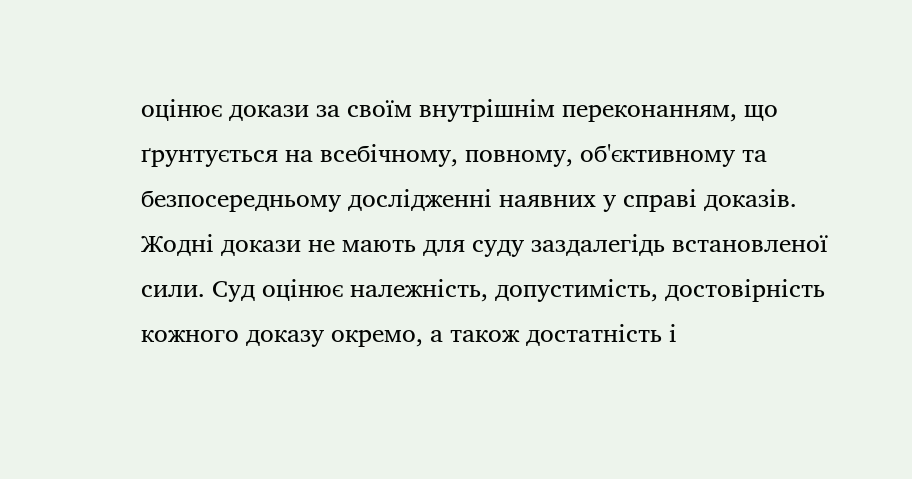оцінює докази за своїм внутрішнім переконанням, що ґрунтується на всебічному, повному, об'єктивному та безпосередньому дослідженні наявних у справі доказів. Жодні докази не мають для суду заздалегідь встановленої сили. Суд оцінює належність, допустимість, достовірність кожного доказу окремо, а також достатність і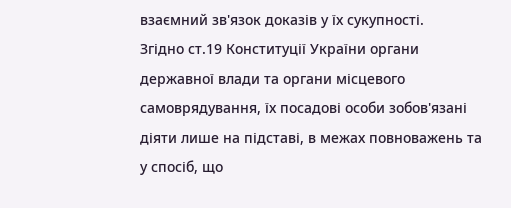взаємний зв'язок доказів у їх сукупності.
Згідно ст.19 Конституції України органи державної влади та органи місцевого самоврядування, їх посадові особи зобов'язані діяти лише на підставі, в межах повноважень та у спосіб, що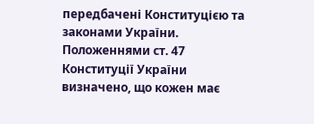передбачені Конституцією та законами України.
Положеннями ст. 47 Конституції України визначено, що кожен має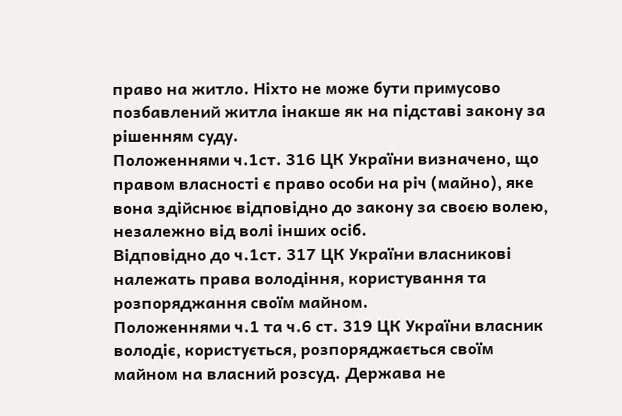право на житло. Ніхто не може бути примусово позбавлений житла інакше як на підставі закону за рішенням суду.
Положеннями ч.1ст. 316 ЦК України визначено, що правом власності є право особи на річ (майно), яке вона здійснює відповідно до закону за своєю волею, незалежно від волі інших осіб.
Відповідно до ч.1ст. 317 ЦК України власникові належать права володіння, користування та розпоряджання своїм майном.
Положеннями ч.1 та ч.6 ст. 319 ЦК України власник володіє, користується, розпоряджається своїм майном на власний розсуд. Держава не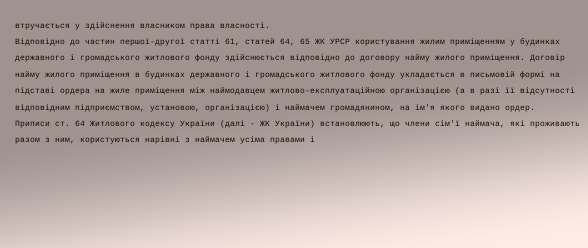втручається у здійснення власником права власності.
Відповідно до частин першої-другої статті 61, статей 64, 65 ЖК УРСР користування жилим приміщенням у будинках державного і громадського житлового фонду здійснюється відповідно до договору найму жилого приміщення. Договір найму жилого приміщення в будинках державного і громадського житлового фонду укладається в письмовій формі на підставі ордера на жиле приміщення між наймодавцем житлово-експлуатаційною організацією (а в разі її відсутності відповідним підприємством, установою, організацією) і наймачем громадянином, на ім'я якого видано ордер.
Приписи ст. 64 Житлового кодексу України (далі - ЖК України) встановлюють, що члени сім'ї наймача, які проживають разом з ним, користуються нарівні з наймачем усіма правами і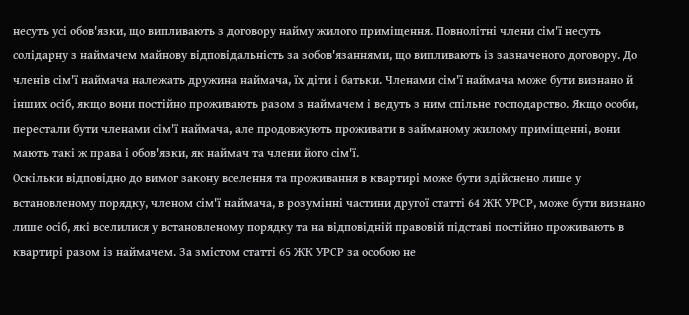несуть усі обов'язки, що випливають з договору найму жилого приміщення. Повнолітні члени сім'ї несуть солідарну з наймачем майнову відповідальність за зобов'язаннями, що випливають із зазначеного договору. До членів сім'ї наймача належать дружина наймача, їх діти і батьки. Членами сім'ї наймача може бути визнано й інших осіб, якщо вони постійно проживають разом з наймачем і ведуть з ним спільне господарство. Якщо особи, перестали бути членами сім'ї наймача, але продовжують проживати в займаному жилому приміщенні, вони мають такі ж права і обов'язки, як наймач та члени його сім'ї.
Оскільки відповідно до вимог закону вселення та проживання в квартирі може бути здійснено лише у встановленому порядку, членом сім'ї наймача, в розумінні частини другої статті 64 ЖК УРСР, може бути визнано лише осіб, які вселилися у встановленому порядку та на відповідній правовій підставі постійно проживають в квартирі разом із наймачем. За змістом статті 65 ЖК УРСР за особою не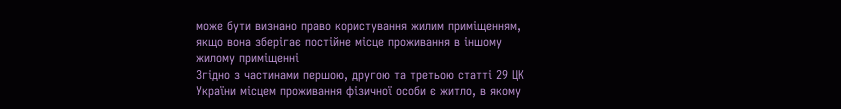може бути визнано право користування жилим приміщенням, якщо вона зберігає постійне місце проживання в іншому жилому приміщенні
Згідно з частинами першою, другою та третьою статті 29 ЦК України місцем проживання фізичної особи є житло, в якому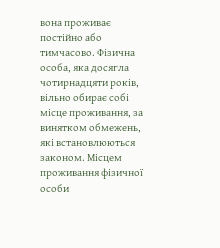вона проживає постійно або тимчасово. Фізична особа, яка досягла чотирнадцяти років, вільно обирає собі місце проживання, за винятком обмежень, які встановлюються законом. Місцем проживання фізичної особи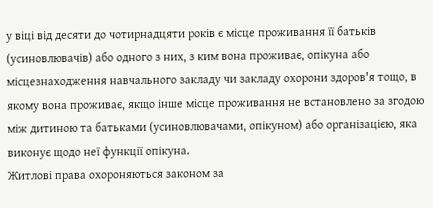у віці від десяти до чотирнадцяти років є місце проживання її батьків (усиновлювачів) або одного з них, з ким вона проживає, опікуна або місцезнаходження навчального закладу чи закладу охорони здоров'я тощо, в якому вона проживає, якщо інше місце проживання не встановлено за згодою між дитиною та батьками (усиновлювачами, опікуном) або організацією, яка виконує щодо неї функції опікуна.
Житлові права охороняються законом за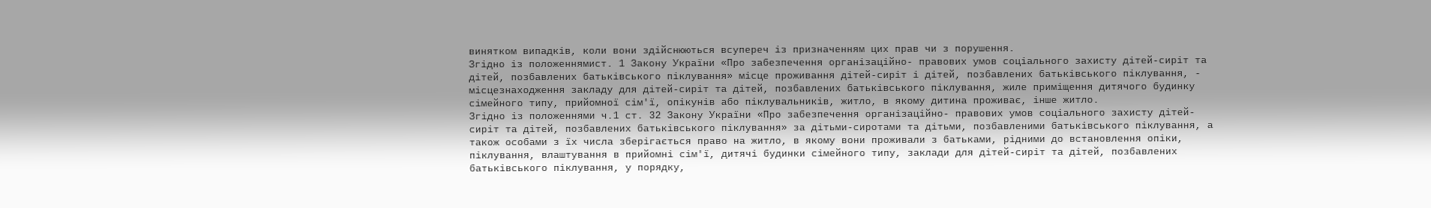винятком випадків, коли вони здійснюються всупереч із призначенням цих прав чи з порушення.
Згідно із положеннямист. 1 Закону України «Про забезпечення організаційно- правових умов соціального захисту дітей-сиріт та дітей, позбавлених батьківського піклування» місце проживання дітей-сиріт і дітей, позбавлених батьківського піклування, - місцезнаходження закладу для дітей-сиріт та дітей, позбавлених батьківського піклування, жиле приміщення дитячого будинку сімейного типу, прийомної сім'ї, опікунів або піклувальників, житло, в якому дитина проживає, інше житло.
Згідно із положеннями ч.1 ст. 32 Закону України «Про забезпечення організаційно- правових умов соціального захисту дітей-сиріт та дітей, позбавлених батьківського піклування» за дітьми-сиротами та дітьми, позбавленими батьківського піклування, а також особами з їх числа зберігається право на житло, в якому вони проживали з батьками, рідними до встановлення опіки, піклування, влаштування в прийомні сім'ї, дитячі будинки сімейного типу, заклади для дітей-сиріт та дітей, позбавлених батьківського піклування, у порядку,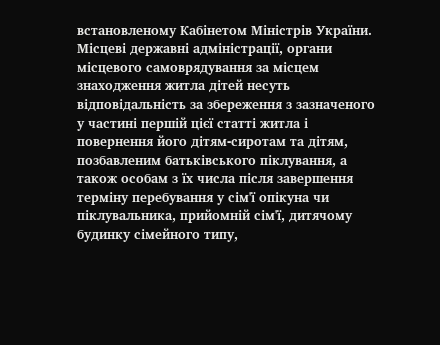встановленому Кабінетом Міністрів України. Місцеві державні адміністрації, органи місцевого самоврядування за місцем знаходження житла дітей несуть відповідальність за збереження з зазначеного у частині першій цієї статті житла і повернення його дітям-сиротам та дітям, позбавленим батьківського піклування, а також особам з їх числа після завершення терміну перебування у сім'ї опікуна чи піклувальника, прийомній сім'ї, дитячому будинку сімейного типу,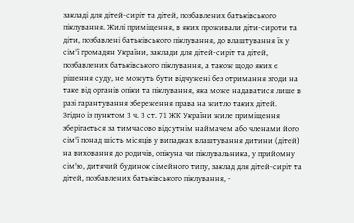закладі для дітей-сиріт та дітей, позбавлених батьківського піклування. Жилі приміщення, в яких проживали діти-сироти та діти, позбавлені батьківського піклування, до влаштування їх у сім'ї громадян України, заклади для дітей-сиріт та дітей, позбавлених батьківського піклування, а також щодо яких є рішення суду, не можуть бути відчужені без отримання згоди на таке від органів опіки та піклування, яка може надаватися лише в разі гарантування збереження права на житло таких дітей.
Згідно із пунктом 3 ч. 3 ст. 71 ЖК України жиле приміщення зберігається за тимчасово відсутнім наймачем або членами його сім'ї понад шість місяців у випадках влаштування дитини (дітей) на виховання до родичів, опікуна чи піклувальника, у прийомну сім'ю, дитячий будинок сімейного типу, заклад для дітей-сиріт та дітей, позбавлених батьківського піклування, -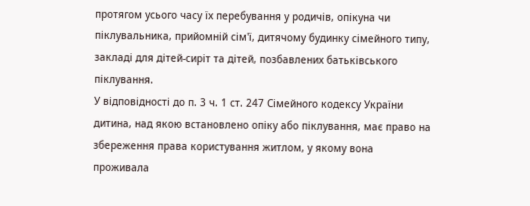протягом усього часу їх перебування у родичів, опікуна чи піклувальника, прийомній сім'ї, дитячому будинку сімейного типу, закладі для дітей-сиріт та дітей, позбавлених батьківського піклування.
У відповідності до п. 3 ч. 1 ст. 247 Сімейного кодексу України дитина, над якою встановлено опіку або піклування, має право на збереження права користування житлом, у якому вона проживала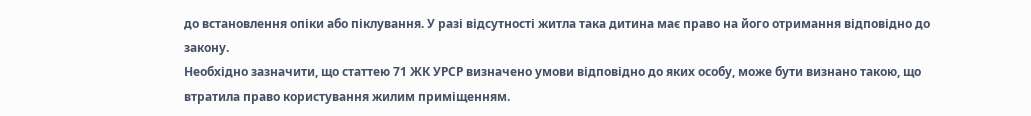до встановлення опіки або піклування. У разі відсутності житла така дитина має право на його отримання відповідно до закону.
Необхідно зазначити, що статтею 71 ЖК УРСР визначено умови відповідно до яких особу, може бути визнано такою, що втратила право користування жилим приміщенням.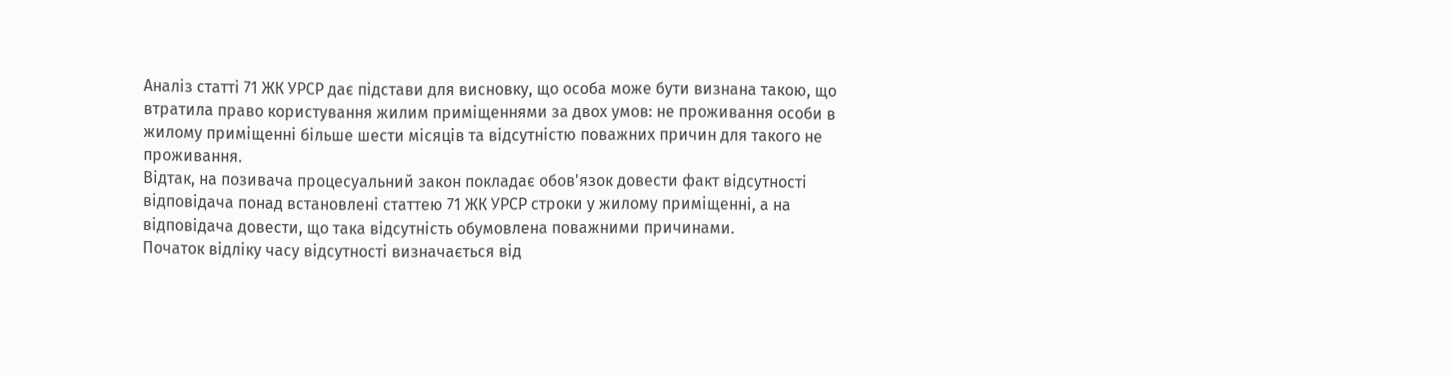Аналіз статті 71 ЖК УРСР дає підстави для висновку, що особа може бути визнана такою, що втратила право користування жилим приміщеннями за двох умов: не проживання особи в жилому приміщенні більше шести місяців та відсутністю поважних причин для такого не проживання.
Відтак, на позивача процесуальний закон покладає обов'язок довести факт відсутності відповідача понад встановлені статтею 71 ЖК УРСР строки у жилому приміщенні, а на відповідача довести, що така відсутність обумовлена поважними причинами.
Початок відліку часу відсутності визначається від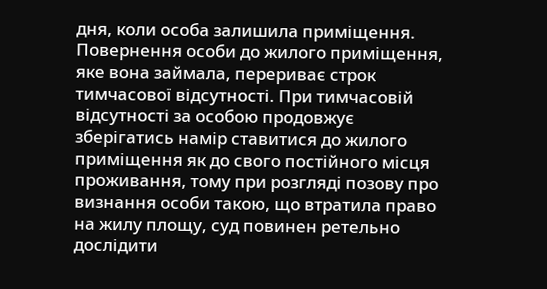дня, коли особа залишила приміщення. Повернення особи до жилого приміщення, яке вона займала, перериває строк тимчасової відсутності. При тимчасовій відсутності за особою продовжує зберігатись намір ставитися до жилого приміщення як до свого постійного місця проживання, тому при розгляді позову про визнання особи такою, що втратила право на жилу площу, суд повинен ретельно дослідити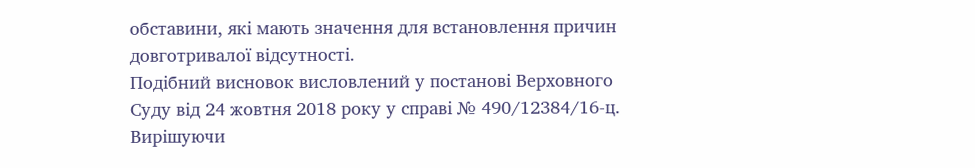обставини, які мають значення для встановлення причин довготривалої відсутності.
Подібний висновок висловлений у постанові Верховного Суду від 24 жовтня 2018 року у справі № 490/12384/16-ц.
Вирішуючи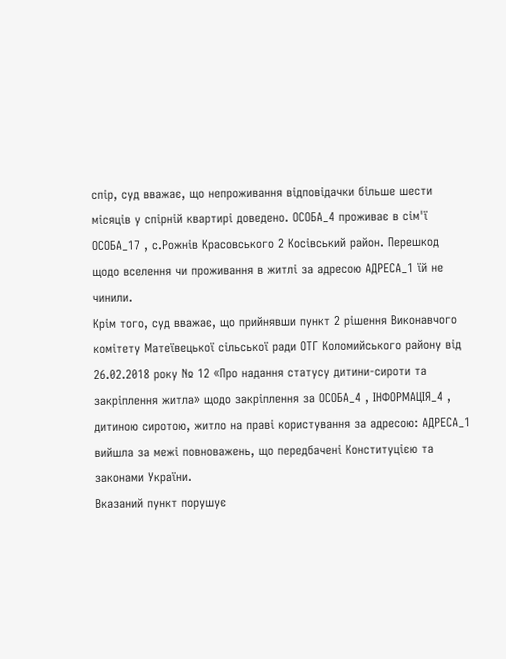спір, суд вважає, що непроживання відповідачки більше шести місяців у спірній квартирі доведено. ОСОБА_4 проживає в сім'ї ОСОБА_17 , с.Рожнів Красовського 2 Косівський район. Перешкод щодо вселення чи проживання в житлі за адресою АДРЕСА_1 їй не чинили.
Крім того, суд вважає, що прийнявши пункт 2 рішення Виконавчого комітету Матеївецької сільської ради ОТГ Коломийського району від 26.02.2018 року № 12 «Про надання статусу дитини-сироти та закріплення житла» щодо закріплення за ОСОБА_4 , ІНФОРМАЦІЯ_4 , дитиною сиротою, житло на праві користування за адресою: АДРЕСА_1 вийшла за межі повноважень, що передбачені Конституцією та законами України.
Вказаний пункт порушує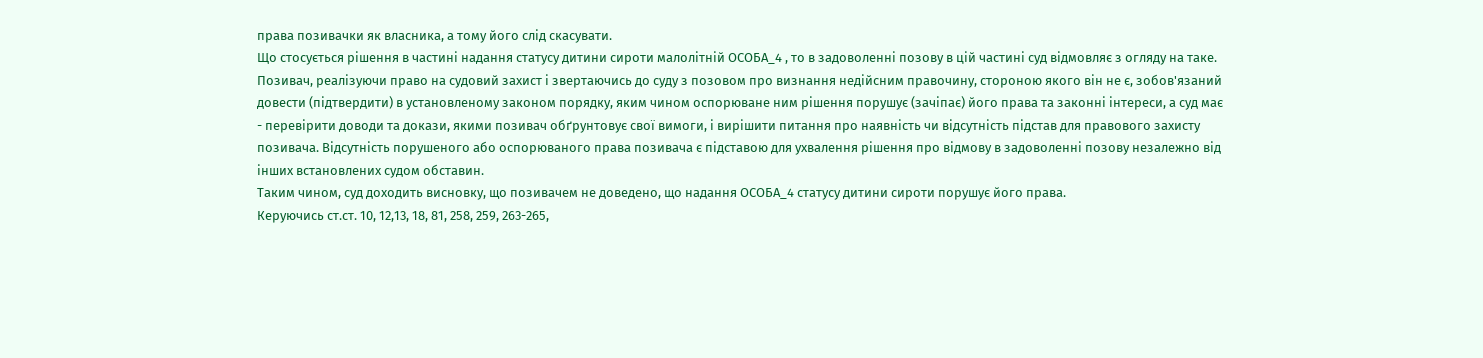права позивачки як власника, а тому його слід скасувати.
Що стосується рішення в частині надання статусу дитини сироти малолітній ОСОБА_4 , то в задоволенні позову в цій частині суд відмовляє з огляду на таке.
Позивач, реалізуючи право на судовий захист і звертаючись до суду з позовом про визнання недійсним правочину, стороною якого він не є, зобов'язаний довести (підтвердити) в установленому законом порядку, яким чином оспорюване ним рішення порушує (зачіпає) його права та законні інтереси, а суд має - перевірити доводи та докази, якими позивач обґрунтовує свої вимоги, і вирішити питання про наявність чи відсутність підстав для правового захисту позивача. Відсутність порушеного або оспорюваного права позивача є підставою для ухвалення рішення про відмову в задоволенні позову незалежно від інших встановлених судом обставин.
Таким чином, суд доходить висновку, що позивачем не доведено, що надання ОСОБА_4 статусу дитини сироти порушує його права.
Керуючись ст.ст. 10, 12,13, 18, 81, 258, 259, 263-265,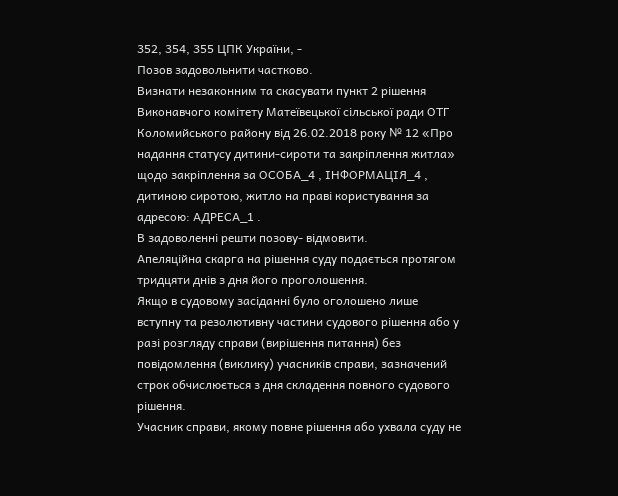352, 354, 355 ЦПК України, -
Позов задовольнити частково.
Визнати незаконним та скасувати пункт 2 рішення Виконавчого комітету Матеївецької сільської ради ОТГ Коломийського району від 26.02.2018 року № 12 «Про надання статусу дитини-сироти та закріплення житла» щодо закріплення за ОСОБА_4 , ІНФОРМАЦІЯ_4 , дитиною сиротою, житло на праві користування за адресою: АДРЕСА_1 .
В задоволенні решти позову- відмовити.
Апеляційна скарга на рішення суду подається протягом тридцяти днів з дня його проголошення.
Якщо в судовому засіданні було оголошено лише вступну та резолютивну частини судового рішення або у разі розгляду справи (вирішення питання) без повідомлення (виклику) учасників справи, зазначений строк обчислюється з дня складення повного судового рішення.
Учасник справи, якому повне рішення або ухвала суду не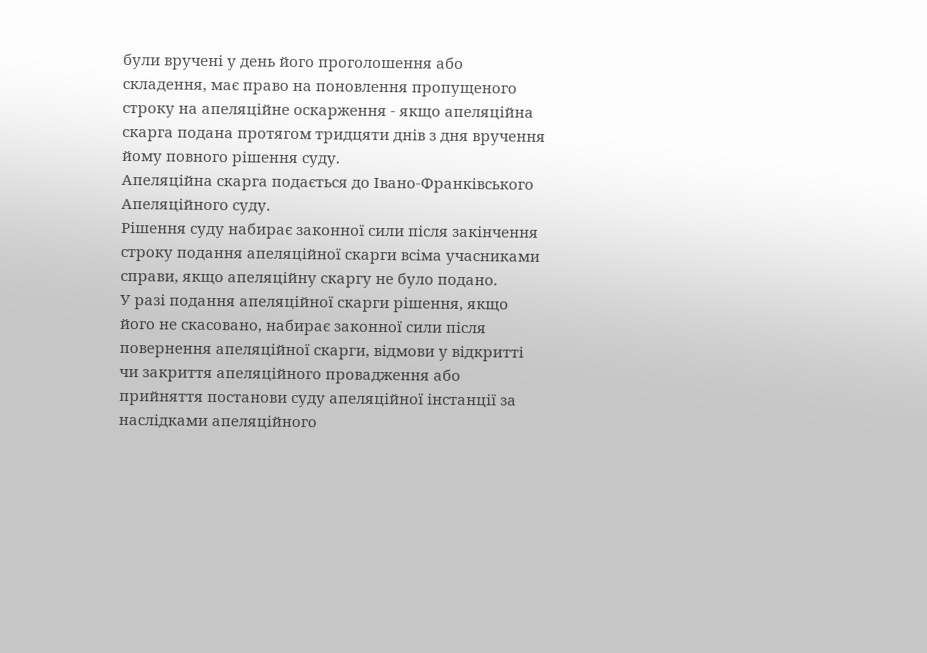були вручені у день його проголошення або складення, має право на поновлення пропущеного строку на апеляційне оскарження - якщо апеляційна скарга подана протягом тридцяти днів з дня вручення йому повного рішення суду.
Апеляційна скарга подається до Івано-Франківського Апеляційного суду.
Рішення суду набирає законної сили після закінчення строку подання апеляційної скарги всіма учасниками справи, якщо апеляційну скаргу не було подано.
У разі подання апеляційної скарги рішення, якщо його не скасовано, набирає законної сили після повернення апеляційної скарги, відмови у відкритті чи закриття апеляційного провадження або прийняття постанови суду апеляційної інстанції за наслідками апеляційного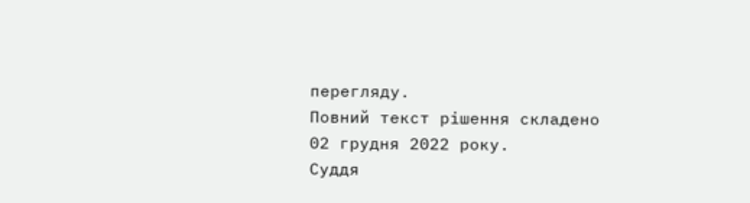перегляду.
Повний текст рішення складено 02 грудня 2022 року.
Суддя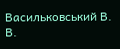Васильковський В. В.